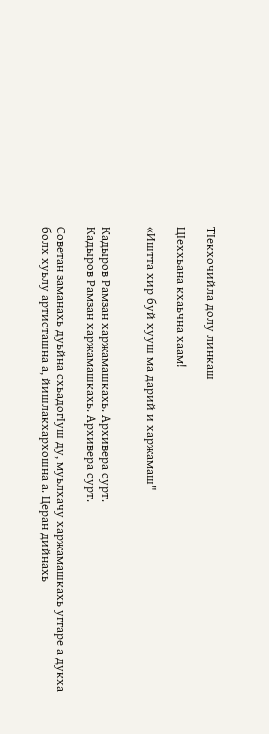ТIекхочийла долу линкаш

ЦIеххьана кхаьчна хаам!

«Иштта хир буй хууш ма дарий и харжамаш"


Кадыров Рамзан харжамашкахь. Архивера сурт.
Кадыров Рамзан харжамашкахь. Архивера сурт.

Советан заманахь дуьйна схьадогIуш ду, муьлхачу харжамашкахь уггаре а дукха болх хуьлу артисташна а, йишлакхархошна а. Церан дийнахь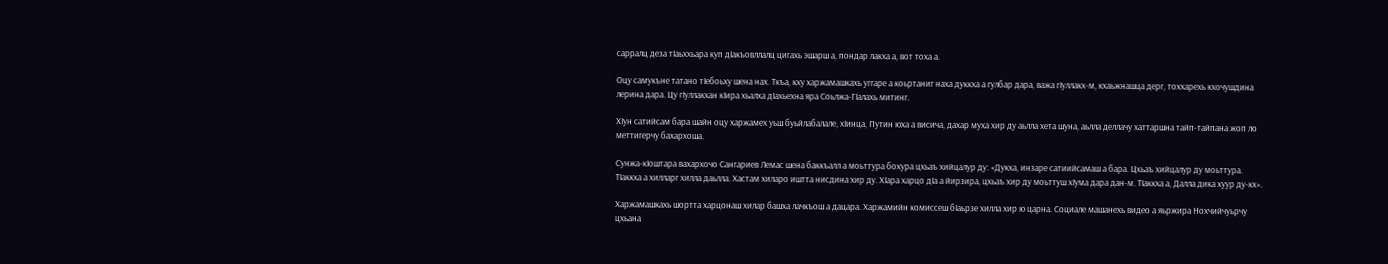сарралц деза тIаьххьара куп дIакъовллалц цигахь эшарш а, пондар лакха а, вот тоха а.

Оцу самукъне татано тIебоьху шена нах. Ткъа, кху харжамашкахь уггаре а коьртаниг наха дуккха а гулбар дара, важа гIуллакх-м, кхаьжнашца дерг, тоххарехь кхочушдина лерина дара. Цу гIуллакхан кIира хьалха дIахьехна яра Соьлжа-ГIалахь митинг.

ХIун сатийсам бара шайн оцу харжамех уьш буьйлабалале, хIинца, Путин юха а висича, дахар муха хир ду аьлла хета шуна, аьлла деллачу хаттаршна тайп-тайпана жоп ло меттигерчу бахархоша.

Сунжа-кIоштара вахархочо Сангариев Лемас шена баккъалл а моьттура бохура цхьаъ хийцалур ду: «Дукха, инзаре сатиийсамаш а бара. Цхьаъ хийцалур ду моьттура. ТIаккха а хилларг хилла даьлла. Хастам хиларо иштта нисдина хир ду. ХIара харцо дIа а йирзира, цхьаъ хир ду моьттуш хIума дара дан-м. ТIаккха а, Далла дика хуур ду-кх».

Харжамашкахь шортта харцонаш хилар башха лачкъош а дацара. Харжамийн комиссеш бIаьрзе хилла хир ю царна. Социале машанехь видео а яьржира Нохчийчуьрчу цхьана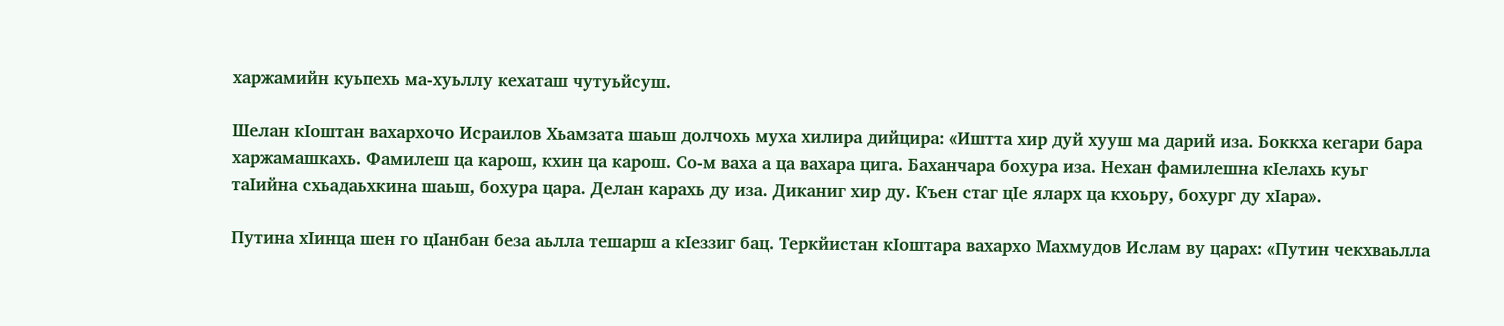харжамийн куьпехь ма-хуьллу кехаташ чутуьйсуш.

Шелан кIоштан вахархочо Исраилов Хьамзата шаьш долчохь муха хилира дийцира: «Иштта хир дуй хууш ма дарий иза. Боккха кегари бара харжамашкахь. Фамилеш ца карош, кхин ца карош. Со-м ваха а ца вахара цига. Баханчара бохура иза. Нехан фамилешна кIелахь куьг таIийна схьадаьхкина шаьш, бохура цара. Делан карахь ду иза. Диканиг хир ду. Къен стаг цIе яларх ца кхоьру, бохург ду хIара».

Путина хIинца шен го цIанбан беза аьлла тешарш а кIеззиг бац. Теркйистан кIоштара вахархо Махмудов Ислам ву царах: «Путин чекхваьлла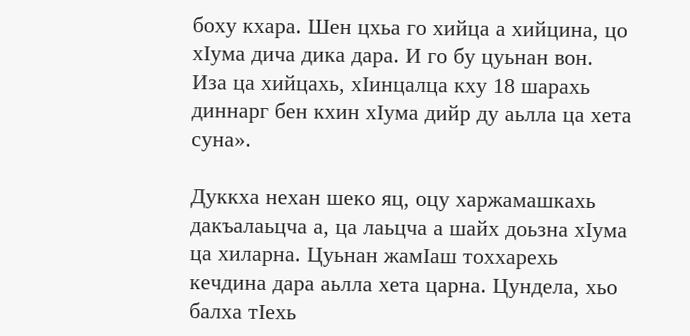боху кхара. Шен цхьа го хийца а хийцина, цо хIума дича дика дара. И го бу цуьнан вон. Иза ца хийцахь, хIинцалца кху 18 шарахь диннарг бен кхин хIума дийр ду аьлла ца хета суна».

Дуккха нехан шеко яц, оцу харжамашкахь дакъалаьцча а, ца лаьцча а шайх доьзна хIума ца хиларна. Цуьнан жамIаш тоххарехь кечдина дара аьлла хета царна. Цундела, хьо балха тIехь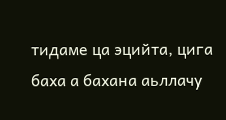тидаме ца эцийта, цига баха а бахана аьллачу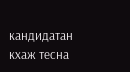кандидатан кхаж тесна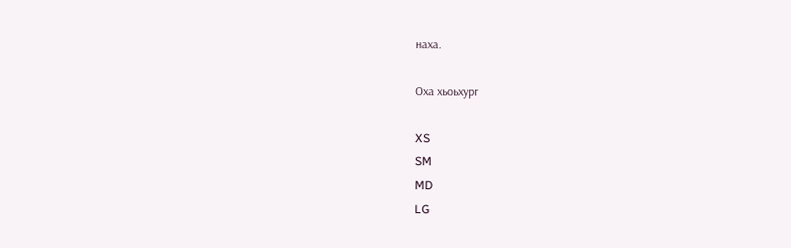наха.

Оха хьоьхург

XS
SM
MD
LG